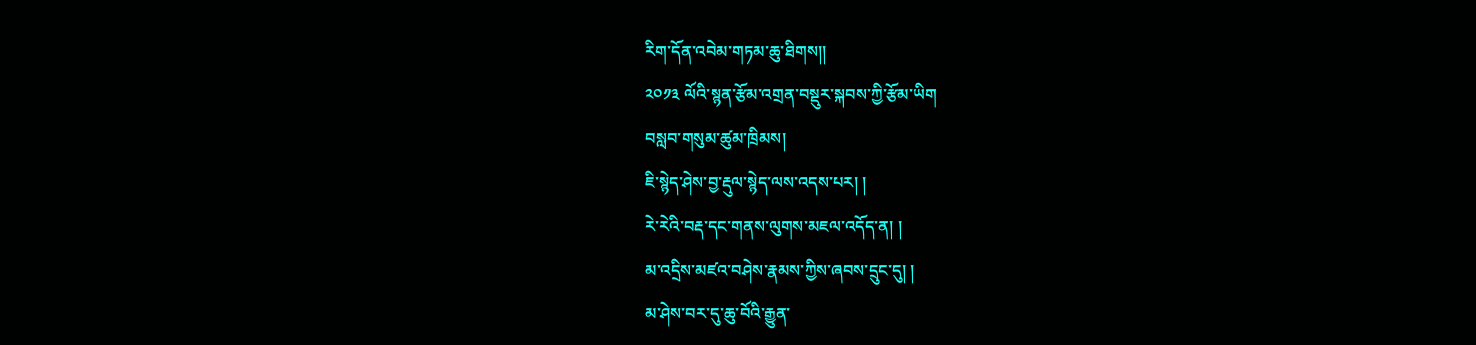རིག་དོན་འབེམ་གཏམ་ཆུ་ཐིགས།།
༢༠༡༣ ལོའི་སྙན་རྩོམ་འགྲན་བསྡུར་སྐབས་ཀྱི་རྩོམ་ཡིག
བསླབ་གསུམ་ཚུམ་ཁྲིམས།
ཇི་སྙེད་ཤེས་བྱ་རྡུལ་སྙེད་ལས་འདས་པར། །
རེ་རེའི་བརྡ་དང་གནས་ལུགས་མཇལ་འདོད་ན། །
མ་འདྲིས་མཛའ་བཤེས་རྣམས་ཀྱིས་ཞབས་དྲུང་དུ། །
མ་ཤེས་བར་དུ་ཆུ་བོའི་རྒྱུན་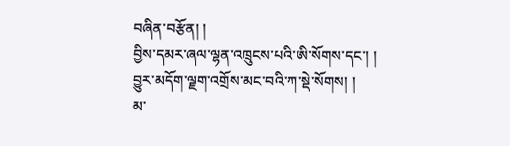བཞིན་བརྩོན། །
བྱིས་དམར་ཞལ་ལྷན་འཁྲུངས་པའི་ཨི་སོགས་དང་། །
བྱུར་མདོག་ལྗག་འགྲོས་མང་བའི་ཀ་སྡེ་སོགས། །
མ་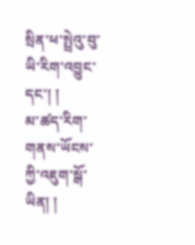སྲིན་ཕ་སྤྲེའུ་བུ་ཡི་རིག་འབྱུང་དང་། །
མ་ཚད་རིག་གནས་ཡོངས་ཀྱི་འཇུག་སྒོ་ཡིན། །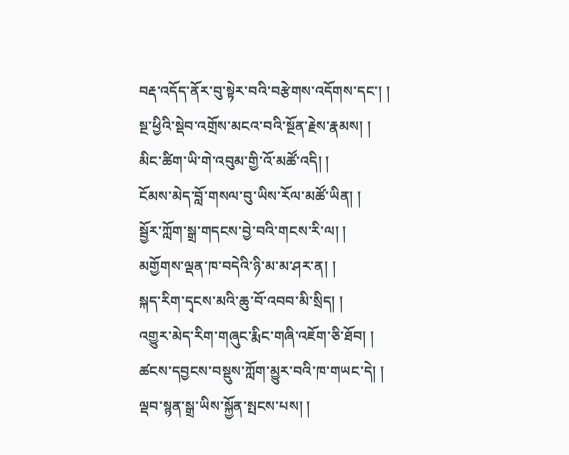བརྡ་འདོད་ནོར་བུ་སྟེར་བའི་བརྩེགས་འདོགས་དང་། །
སྔ་ཕྱིའི་སྡེབ་འགྲོས་མངའ་བའི་སྔོན་རྗེས་རྣམས། །
མིང་ཚིག་ཡི་གེ་འབུམ་གྱི་འོ་མཚོ་འདི། །
ངོམས་མེད་བློ་གསལ་བུ་ཡིས་རོལ་མཚོ་ཡིན། །
སྦྱོར་ཀློག་སྒྲ་གདངས་བྱེ་བའི་གངས་རི་ལ། །
མགྱོགས་ལྡན་ཁ་བདེའི་ཉི་མ་མ་ཤར་ན། །
སྐད་རིག་དྭངས་མའི་ཆུ་བོ་འབབ་མི་སྲིད། །
འགྱུར་མེད་རིག་གཞུང་རྨིང་གཞི་འཇོག་ཅི་ཐོབ། །
ཚངས་དབྱངས་བསྡུས་ཀློག་མྱུར་བའི་ཁ་གཡང་དེ། །
ལྡབ་སྙན་སྒྲ་ཡིས་སྐྱོན་སྤངས་པས། །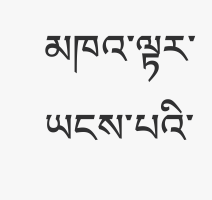མཁའ་ལྟར་ཡངས་པའི་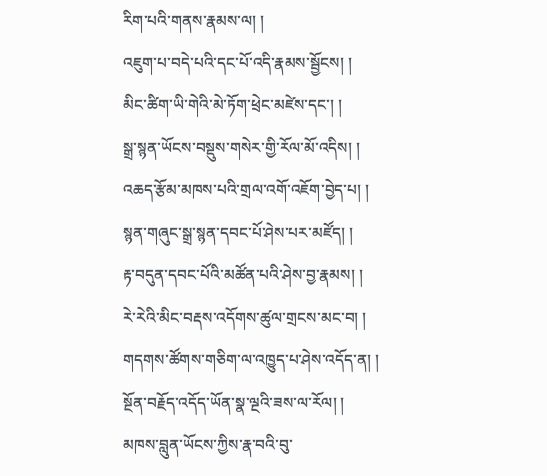རིག་པའི་གནས་རྣམས་ལ། །
འཇུག་པ་བདེ་པའི་དང་པོ་འདི་རྣམས་སྦྱོངས། །
མིང་ཚིག་ཡི་གེའི་མེ་ཏོག་ཕྲེང་མཛེས་དང་། །
སྒྲ་སྙན་ཡོངས་བསྡུས་གསེར་གྱི་རོལ་མོ་འདིས། །
འཆད་རྩོམ་མཁས་པའི་གྲལ་འགོ་འཇོག་བྱེད་པ། །
སྙན་གཞུང་སྒྲ་སྙན་དབང་པོ་ཤེས་པར་མཛོད། །
རྟ་བདུན་དབང་པོའི་མཚོན་པའི་ཤེས་བྱ་རྣམས། །
རེ་རེའི་མིང་བརྡས་འདོགས་ཚུལ་གྲངས་མང་བ། །
གདགས་ཚོགས་གཅིག་ལ་འཁྱུད་པ་ཤེས་འདོད་ན། །
སྔོན་བརྗོད་འདོད་ཡོན་སྣ་ལྔའི་ཟས་ལ་རོལ། །
མཁས་བླུན་ཡོངས་ཀྱིས་རྣ་བའི་བུ་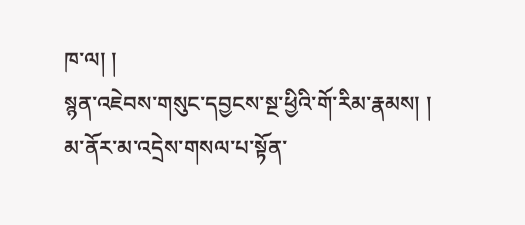ཁ་ལ། །
སྙན་འཇེབས་གསུང་དབྱངས་སྔ་ཕྱིའི་གོ་རིམ་རྣམས། །
མ་ནོར་མ་འདྲེས་གསལ་པ་སྟོན་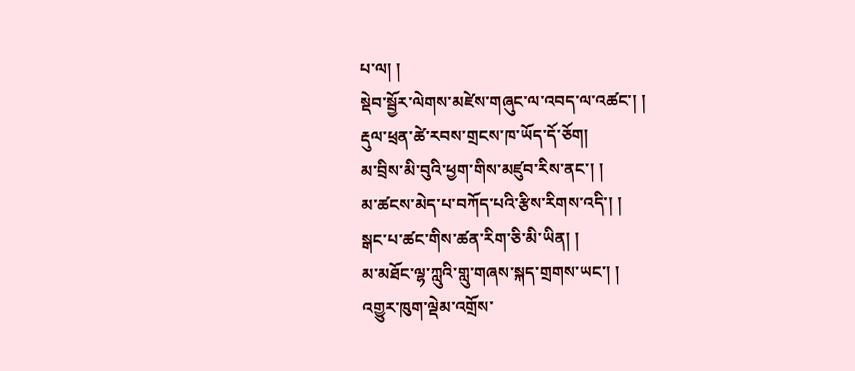པ་ལ། །
སྡེབ་སྦྱོར་ལེགས་མཛེས་གཞུང་ལ་འབད་ལ་འཚང་། །
རྡུལ་ཕྲན་ཚེ་རབས་གྲངས་ཁ་ཡོད་དོ་ཅོག།
མ་བྲིས་མི་བུའི་ཕྱག་གིས་མཛུབ་རིས་ནང་། །
མ་ཚངས་མེད་པ་བཀོད་པའི་རྩིས་རིགས་འདི་། །
སྒང་པ་ཚང་གིས་ཚན་རིག་ཅི་མི་ཡིན། །
མ་མཐོང་ལྷ་ཀླུའི་གླུ་གཞས་སྐད་གྲགས་ཡང་། །
འགྱུར་ཁུག་ལྡེམ་འགྲོས་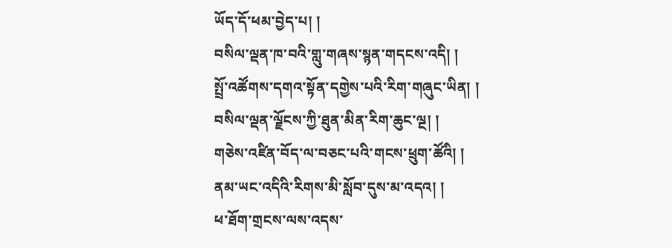ཡོད་དོ་ཕམ་བྱེད་པ། །
བསིལ་ལྡན་ཁ་བའི་གླུ་གཞས་སྙན་གདངས་འདི། །
སྤྲོ་འཚོགས་དགའ་སྟོན་དགྱེས་པའི་རིག་གཞུང་ཡིན། །
བསིལ་ལྡན་ལྗོངས་ཀྱི་ཐུན་མིན་རིག་ཆུང་ལྔ། །
གཅེས་འཛིན་བོད་ལ་བཅང་པའི་གངས་ཕྲུག་ཚོའི། །
ནམ་ཡང་འདིའི་རིགས་མི་སློབ་དུས་མ་འདའ། །
ཕ་ཐོག་གྲངས་ལས་འདས་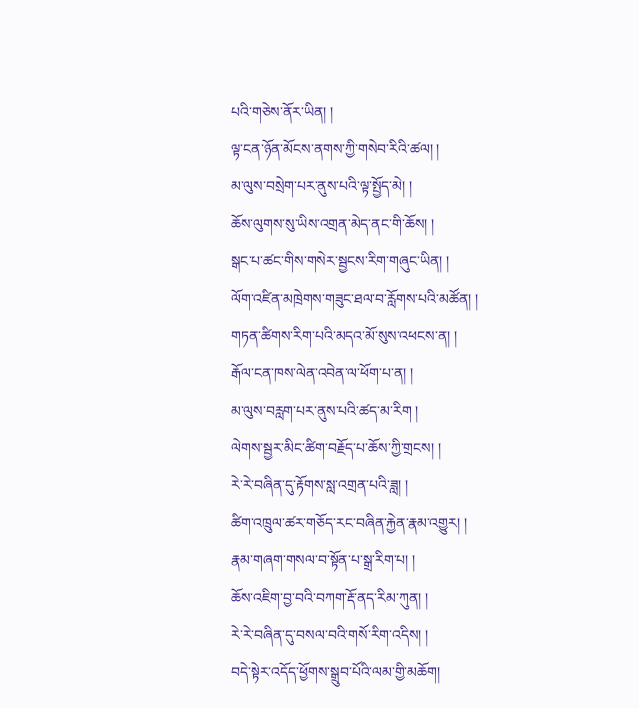པའི་གཅེས་ནོར་ཡིན། །
ལྟ་ངན་ཉོན་མོངས་ནགས་ཀྱི་གསེབ་རིའི་ཚལ། །
མ་ལུས་བསྲེག་པར་ནུས་པའི་ལྟ་སྤྱོད་མེ། །
ཆོས་ལུགས་སུ་ཡིས་འགྲན་མེད་ནང་གི་ཆོས། །
སྒང་པ་ཚང་གིས་གསེར་སྦྱངས་རིག་གཞུང་ཡིན། །
ལོག་འཛིན་མཁྲེགས་གཟུང་ཐལ་བ་རློགས་པའི་མཚོན། །
གཏན་ཚིགས་རིག་པའི་མདའ་མོ་སུས་འཕངས་ན། །
རྒོལ་ངན་ཁས་ལེན་འབེན་ལ་ཕོག་པ་ན། །
མ་ལུས་བརླག་པར་ནུས་པའི་ཚད་མ་རིག །
ལེགས་སྦྱར་མིང་ཚིག་བརྗོད་པ་ཆོས་ཀྱི་གྲངས། །
རེ་རེ་བཞིན་དུ་རྟོགས་སླ་འགྲན་པའི་ཟླ། །
ཚིག་འཁྲུལ་ཚར་གཅོད་རང་བཞིན་རྐྱེན་རྣམ་འགྱུར། །
རྣམ་གཞག་གསལ་བ་སྟོན་པ་སྒྲ་རིག་པ། །
ཆོས་འཇིག་བྱ་བའི་བཀག་རྡོ་ནད་རིམ་ཀུན། །
རེ་རེ་བཞིན་དུ་བསལ་བའི་གསོ་རིག་འདིས། །
བདེ་སྟེར་འདོད་ཕྱོགས་སྒྲུབ་པོའི་ལམ་གྱི་མཆོག།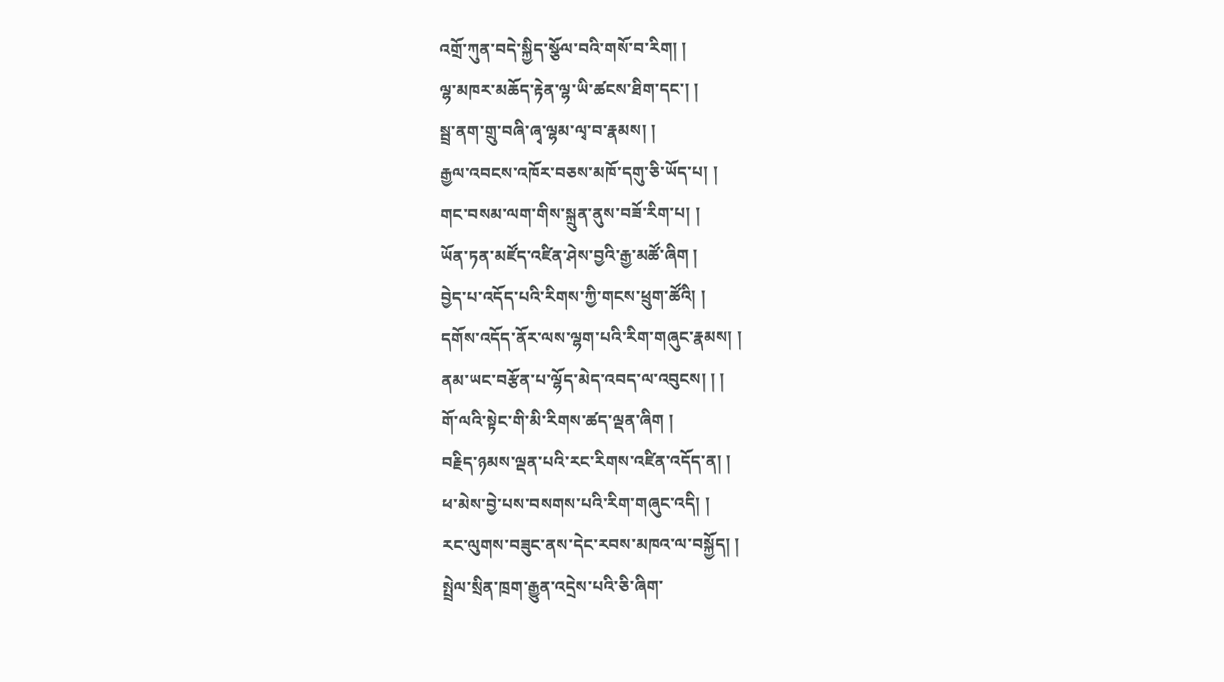འགྲོ་ཀུན་བདེ་སྐྱིད་སྩོལ་བའི་གསོ་བ་རིག། །
ལྷ་མཁར་མཆོད་རྟེན་ལྷ་ཡི་ཚངས་ཐིག་དང་། །
སྦྲ་ནག་གྲུ་བཞི་ཞྭ་ལྷམ་ལྭ་བ་རྣམས། །
རྒྱལ་འབངས་འཁོར་བཅས་མཁོ་དགུ་ཅི་ཡོད་པ། །
གང་བསམ་ལག་གིས་སྐྲུན་ནུས་བཟོ་རིག་པ། །
ཡོན་ཏན་མཛོད་འཛིན་ཤེས་བྱའི་རྒྱ་མཚོ་ཞིག །
བྱེད་པ་འདོད་པའི་རིགས་ཀྱི་གངས་ཕྲུག་ཚོའི། །
དགོས་འདོད་ནོར་ལས་ལྷག་པའི་རིག་གཞུང་རྣམས། །
ནམ་ཡང་བརྩོན་པ་ལྷོད་མེད་འབད་ལ་འབུངས། ། །
གོ་ལའི་སྟེང་གི་མི་རིགས་ཚད་ལྡན་ཞིག །
བརྗིད་ཉམས་ལྡན་པའི་རང་རིགས་འཛིན་འདོད་ན། །
ཕ་མེས་བྱེ་པས་བསགས་པའི་རིག་གཞུང་འདི། །
རང་ལུགས་བཟུང་ནས་དེང་རབས་མཁའ་ལ་བསྐྱོད། །
སྤྲེལ་སྲིན་ཁྲག་རྒྱུན་འདྲེས་པའི་ཅི་ཞིག་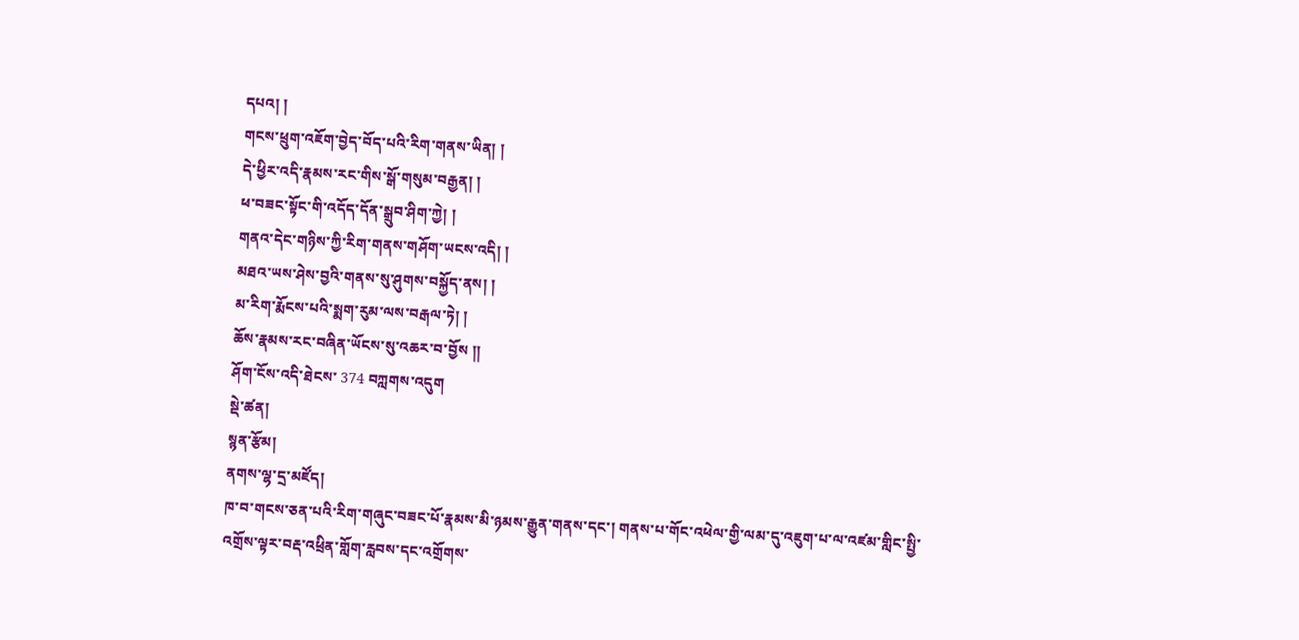དཔའ། །
གངས་ཕྲུག་འཇོག་བྱེད་བོད་པའི་རིག་གནས་ཡིན། །
དེ་ཕྱིར་འདི་རྣམས་རང་གིས་སྒོ་གསུམ་བརྒྱན། །
ཕ་བཟང་སྟོང་གི་འདོད་དོན་སྒྲུབ་ཤིག་ཀྱེ། །
གནའ་དེང་གཉིས་ཀྱི་རིག་གནས་གཤོག་ཡངས་འདི། །
མཐའ་ཡས་ཤེས་བྱའི་གནས་སུ་ཤུགས་བསྐྱོད་ནས། །
མ་རིག་རྨོངས་པའི་སྨག་རུམ་ལས་བརྒལ་ཏེ། །
ཆོས་རྣམས་རང་བཞིན་ཡོངས་སུ་འཆར་བ་བྱོས །།
ཤོག་ངོས་འདི་ཐེངས་ 374 བཀླགས་འདུག
སྡེ་ཚན།
སྙན་རྩོམ།
ནགས་ལྷ་དྲ་མཛོད།
ཁ་བ་གངས་ཅན་པའི་རིག་གཞུང་བཟང་པོ་རྣམས་མི་ཉམས་རྒྱུན་གནས་དང་། གནས་པ་གོང་འཕེལ་གྱི་ལམ་དུ་འཇུག་པ་ལ་འཛམ་གླིང་སྤྱི་འགྲོས་ལྟར་བརྡ་འཕྲིན་གློག་རླབས་དང་འགྲོགས་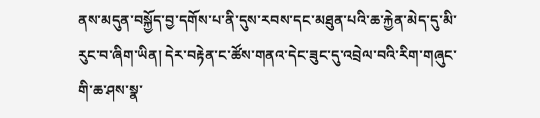ནས་མདུན་བསྐྱོད་བྱ་དགོས་པ་ནི་དུས་རབས་དང་མཐུན་པའི་ཆ་རྐྱེན་མེད་དུ་མི་རུང་བ་ཞིག་ཡིན། དེར་བརྟེན་ང་ཚོས་གནའ་དེང་ཟུང་དུ་འབྲེལ་བའི་རིག་གཞུང་གི་ཆ་ཤས་སྣ་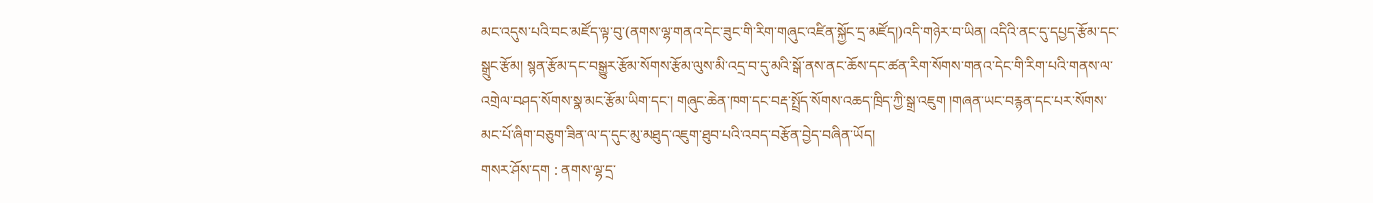མང་འདུས་པའི་བང་མཛོད་ལྟ་བུ་(ནགས་ལྷ་གནའ་དེང་ཟུང་གི་རིག་གཞུང་འཛིན་སྐྱོང་དྲ་མཛོད།)འདི་གཉེར་བ་ཡིན། འདིའི་ནང་དུ་དཔྱད་རྩོམ་དང་སྒྲུང་རྩོམ། སྙན་རྩོམ་དང་བསྒྱུར་རྩོམ་སོགས་རྩོམ་ལུས་མི་འདྲ་བ་དུ་མའི་སྒོ་ནས་ནང་ཆོས་དང་ཚན་རིག་སོགས་གནའ་དེང་གི་རིག་པའི་གནས་ལ་འགྲེལ་བཤད་སོགས་སྣ་མང་རྩོམ་ཡིག་དང་། གཞུང་ཆེན་ཁག་དང་བརྡ་སྤྲོད་སོགས་འཆད་ཁྲིད་ཀྱི་སྒྲ་འཇུག །གཞན་ཡང་བརྙན་དང་པར་སོགས་མང་པོ་ཞིག་བཅུག་ཟིན་ལ་ད་དུང་མུ་མཐུད་འཇུག་ཐུབ་པའི་འབད་བརྩོན་བྱེད་བཞིན་ཡོད།
གསར་ཤོས་དག : ནགས་ལྷ་དྲ་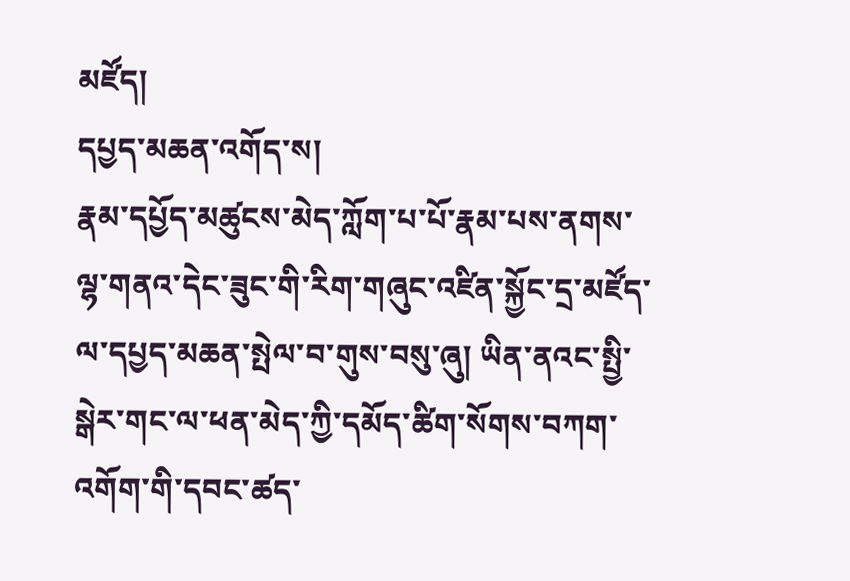མཛོད།
དཔྱད་མཆན་འགོད་ས།
རྣམ་དཔྱོད་མཚུངས་མེད་ཀློག་པ་པོ་རྣམ་པས་ནགས་ལྷ་གནའ་དེང་ཟུང་གི་རིག་གཞུང་འཛིན་སྐྱོང་དྲ་མཛོད་ལ་དཔྱད་མཆན་སྤེལ་བ་གུས་བསུ་ཞུ། ཡིན་ནའང་སྤྱི་སྒེར་གང་ལ་ཕན་མེད་ཀྱི་དམོད་ཚིག་སོགས་བཀག་འགོག་གི་དབང་ཚད་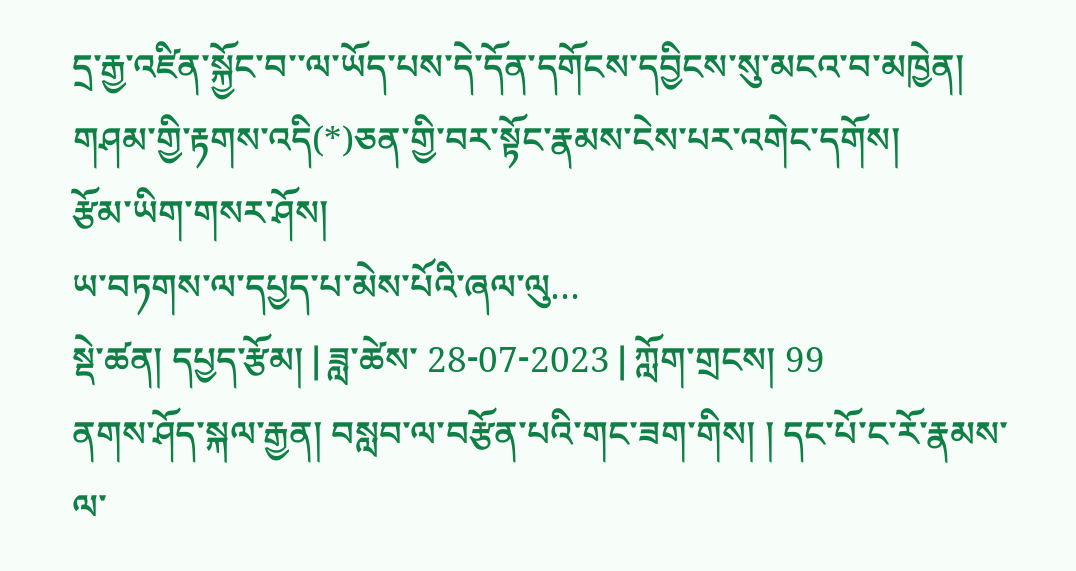དྲ་རྒྱ་འཛིན་སྐྱོང་བ་་ལ་ཡོད་པས་དེ་དོན་དགོངས་དབྱིངས་སུ་མངའ་བ་མཁྱེན།
གཤམ་གྱི་རྟགས་འདི(*)ཅན་གྱི་བར་སྟོང་རྣམས་ངེས་པར་འགེང་དགོས།
རྩོམ་ཡིག་གསར་ཤོས།
ཡ་བཏགས་ལ་དཔྱད་པ་མེས་པོའི་ཞལ་ལུ…
སྡེ་ཚན། དཔྱད་རྩོམ། | ཟླ་ཚེས་ 28-07-2023 | ཀློག་གྲངས། 99
ནགས་ཤོད་སྐལ་རྒྱན། བསླབ་ལ་བརྩོན་པའི་གང་ཟག་གིས། ། དང་པོ་ང་རོ་རྣམས་ལ་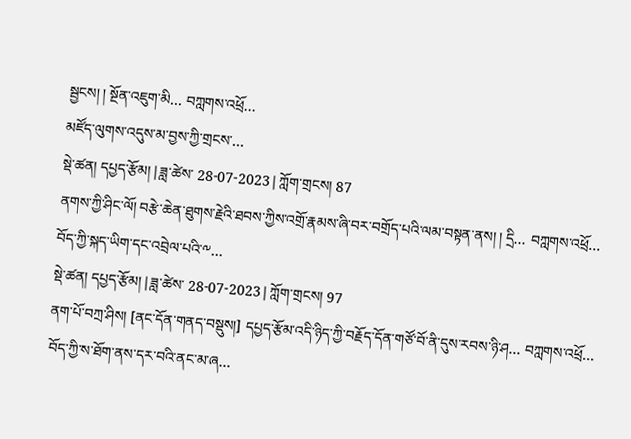སྦྱངས། ། སྔོན་འཇུག་མི... བཀླགས་འཕྲོ...
མཛོད་ལུགས་འདུས་མ་བྱས་ཀྱི་གྲངས་…
སྡེ་ཚན། དཔྱད་རྩོམ། | ཟླ་ཚེས་ 28-07-2023 | ཀློག་གྲངས། 87
ནགས་ཀྱི་ཤིང་ལོ། བརྩེ་ཆེན་ཐུགས་རྗེའི་ཐབས་ཀྱིས་འགྲོ་རྣམས་ཞི་བར་བགྲོད་པའི་ལམ་བསྟན་ནས། ། དྲི... བཀླགས་འཕྲོ...
བོད་ཀྱི་སྐད་ཡིག་དང་འབྲེལ་པའི་༸…
སྡེ་ཚན། དཔྱད་རྩོམ། | ཟླ་ཚེས་ 28-07-2023 | ཀློག་གྲངས། 97
ནག་པོ་བཀྲ་ཤིས། [ནང་དོན་གནད་བསྡུས།] དཔྱད་རྩོམ་འདི་ཉིད་ཀྱི་བརྗོད་དོན་གཙོ་བོ་ནི་དུས་རབས་ཉི་ཤ... བཀླགས་འཕྲོ...
བོད་ཀྱི་ས་ཐོག་ནས་དར་བའི་ནང་མ་ཞ…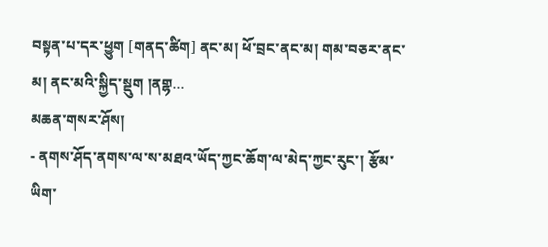བསྟན་པ་དར་ཕྱུག [གནད་ཚིག] ནང་མ། ཕོ་བྲང་ནང་མ། གམ་བཅར་ནང་མ། ནང་མའི་སྐྱིད་སྡུག །ནགྷ…
མཆན་གསར་ཤོས།
- ནགས་ཤོད་ནགས་ལ་ས་མཐའ་ཡོད་ཀྱང་ཆོག་ལ་མེད་ཀྱང་རུང་། རྩོམ་ཡིག་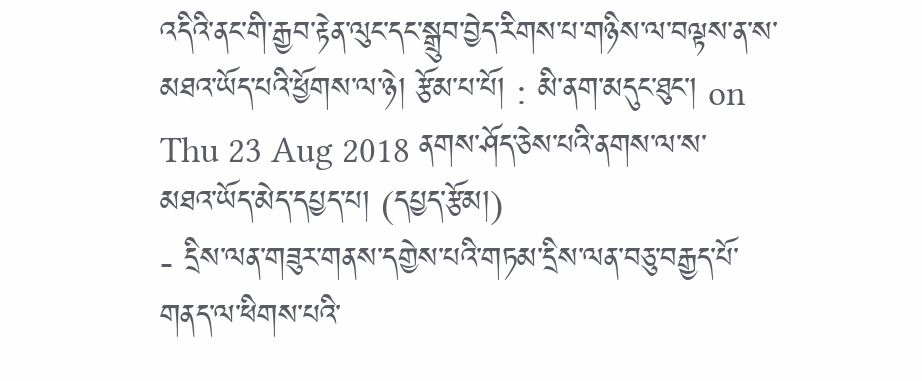འདིའི་ནང་གི་རྒྱབ་རྟེན་ལུང་དང་སྒྲུབ་བྱེད་རིགས་པ་གཉིས་ལ་བལྟས་ན་ས་མཐའ་ཡོད་པའི་ཕྱོགས་ལ་ཉེ། རྩོམ་པ་པོ། : མི་ནག་མདུང་ཐུང་། on Thu 23 Aug 2018 ནགས་ཤོད་ཅེས་པའི་ནགས་ལ་ས་མཐའ་ཡོད་མེད་དཔྱད་པ། (དཔྱད་རྩོམ།)
- དྲིས་ལན་གཟུར་གནས་དགྱེས་པའི་གཏམ་དྲིས་ལན་བཅུ་བརྒྱད་པོ་གནད་ལ་ཕིགས་པའི་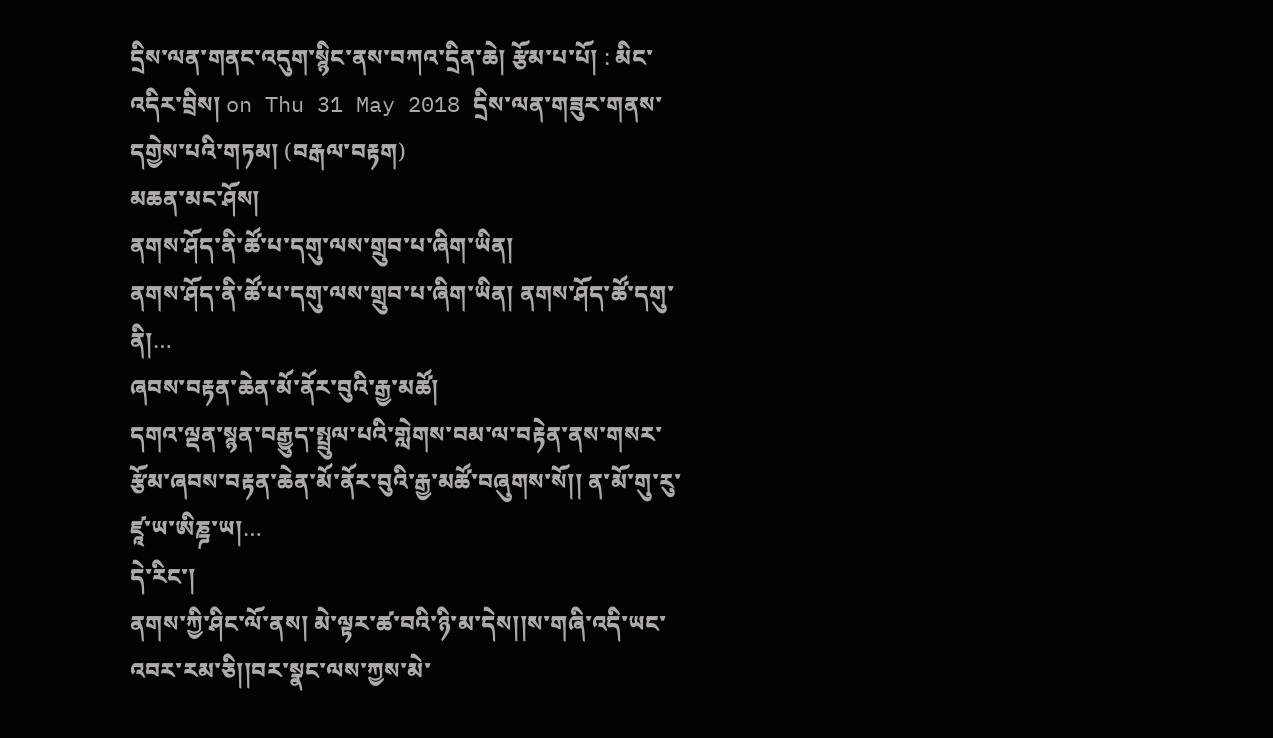དྲིས་ལན་གནང་འདུག་སྙིང་ནས་བཀའ་དྲིན་ཆེ། རྩོམ་པ་པོ། : མིང་འདིར་བྲིས། on Thu 31 May 2018 དྲིས་ལན་གཟུར་གནས་དགྱེས་པའི་གཏམ། (བརྒལ་བརྟག)
མཆན་མང་ཤོས།
ནགས་ཤོད་ནི་ཚོ་པ་དགུ་ལས་གྲུབ་པ་ཞིག་ཡིན།
ནགས་ཤོད་ནི་ཚོ་པ་དགུ་ལས་གྲུབ་པ་ཞིག་ཡིན། ནགས་ཤོད་ཚོ་དགུ་ནི།…
ཞབས་བརྟན་ཆེན་མོ་ནོར་བུའི་རྒྱ་མཚོ།
དགའ་ལྡན་སྙན་བརྒྱུད་སྤྲུལ་པའི་གླེགས་བམ་ལ་བརྟེན་ནས་གསར་རྩོམ་ཞབས་བརྟན་ཆེན་མོ་ནོར་བུའི་རྒྱ་མཚོ་བཞུགས་སོ།། ན་མོ་གུ་རུ་ཛཱ་ཡ་ཨིཎྜ་ཡ།…
དེ་རིང་།
ནགས་ཀྱི་ཤིང་ལོ་ནས། མེ་ལྟར་ཚ་བའི་ཉི་མ་དེས།།ས་གཞི་འདི་ཡང་འབར་རམ་ཅི།།བར་སྣང་ལས་ཀྱས་མེ་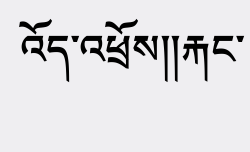འོད་འཕྲོས།།རྐང་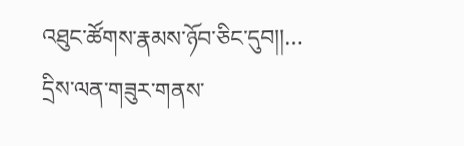འཐུང་ཚོགས་རྣམས་ཉོབ་ཅིང་དུབ།།…
དྲིས་ལན་གཟུར་གནས་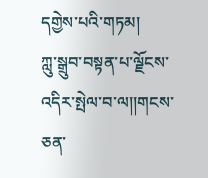དགྱེས་པའི་གཏམ།
ཀླུ་སྒྲུབ་བསྟན་པ་ལྗོངས་འདིར་སྤེལ་བ་ལ།།གངས་ཅན་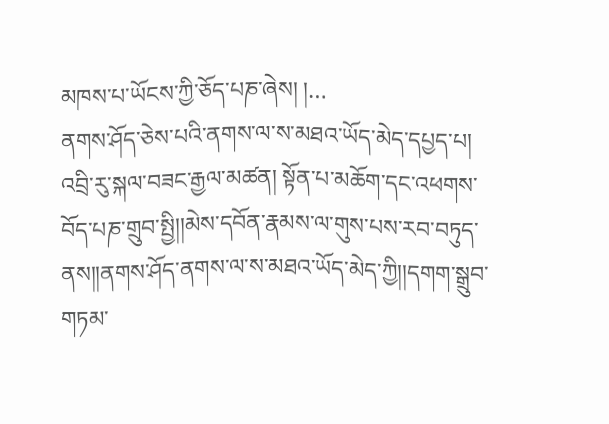མཁས་པ་ཡོངས་ཀྱི་ཅོད་པཎ་ཞེས། །…
ནགས་ཤོད་ཅེས་པའི་ནགས་ལ་ས་མཐའ་ཡོད་མེད་དཔྱད་པ།
འབྲི་རུ་སྐལ་བཟང་རྒྱལ་མཚན། སྟོན་པ་མཆོག་དང་འཕགས་བོད་པཎ་གྲུབ་སྤྱི།།མེས་དབོན་རྣམས་ལ་གུས་པས་རབ་བཏུད་ནས།།ནགས་ཤོད་ནགས་ལ་ས་མཐའ་ཡོད་མེད་ཀྱི།།དགག་སྒྲུབ་གཏམ་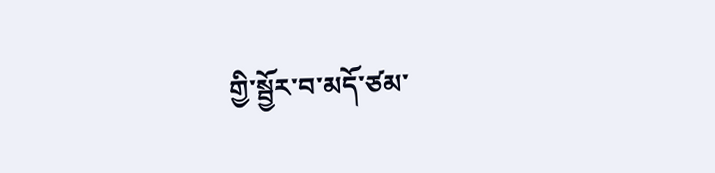གྱི་སྦྱོར་བ་མདོ་ཙམ་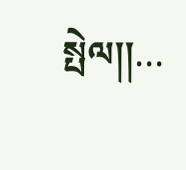སྤེལ།།…